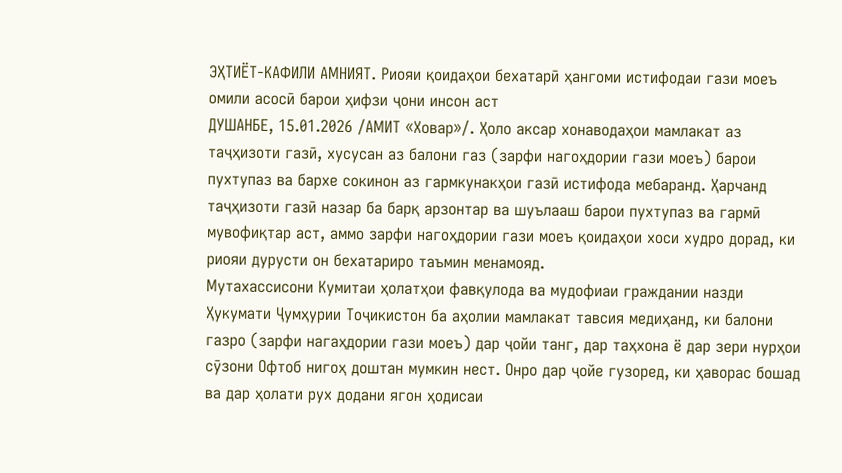ЭҲТИЁТ-КАФИЛИ АМНИЯТ. Риояи қоидаҳои бехатарӣ ҳангоми истифодаи гази моеъ омили асосӣ барои ҳифзи ҷони инсон аст
ДУШАНБЕ, 15.01.2026 /АМИТ «Ховар»/. Ҳоло аксар хонаводаҳои мамлакат аз таҷҳизоти газӣ, хусусан аз балони газ (зарфи нагоҳдории гази моеъ) барои пухтупаз ва бархе сокинон аз гармкунакҳои газӣ истифода мебаранд. Ҳарчанд таҷҳизоти газӣ назар ба барқ арзонтар ва шуълааш барои пухтупаз ва гармӣ мувофиқтар аст, аммо зарфи нагоҳдории гази моеъ қоидаҳои хоси худро дорад, ки риояи дурусти он бехатариро таъмин менамояд.
Мутахассисони Кумитаи ҳолатҳои фавқулода ва мудофиаи граждании назди Ҳукумати Ҷумҳурии Тоҷикистон ба аҳолии мамлакат тавсия медиҳанд, ки балони газро (зарфи нагаҳдории гази моеъ) дар ҷойи танг, дар таҳхона ё дар зери нурҳои сӯзони Офтоб нигоҳ доштан мумкин нест. Онро дар ҷойе гузоред, ки ҳаворас бошад ва дар ҳолати рух додани ягон ҳодисаи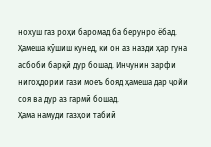нохуш газ роҳи баромад ба берунро ёбад. Ҳамеша кӯшиш кунед, ки он аз назди ҳар гуна асбоби барқӣ дур бошад. Инчунин зарфи нигоҳдории гази моеъ бояд ҳамеша дар ҷойи соя ва дур аз гармӣ бошад.
Ҳама намуди газҳои табиӣ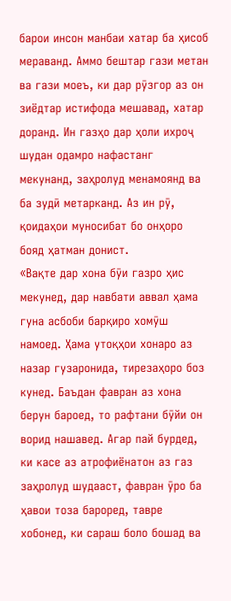барои инсон манбаи хатар ба ҳисоб мераванд. Аммо бештар гази метан ва гази моеъ, ки дар рӯзгор аз он зиёдтар истифода мешавад, хатар доранд. Ин газҳо дар ҳоли ихроҷ шудан одамро нафастанг мекунанд, заҳролуд менамоянд ва ба зудӣ метарканд. Аз ин рӯ, қоидаҳои муносибат бо онҳоро бояд ҳатман донист.
«Вақте дар хона бӯи газро ҳис мекунед, дар навбати аввал ҳама гуна асбоби барқиро хомӯш намоед. Ҳама утоқҳои хонаро аз назар гузаронида, тирезаҳоро боз кунед. Баъдан фавран аз хона берун бароед, то рафтани бӯйи он ворид нашавед. Агар пай бурдед, ки касе аз атрофиёнатон аз газ заҳролуд шудааст, фавран ӯро ба ҳавои тоза бароред, тавре хобонед, ки сараш боло бошад ва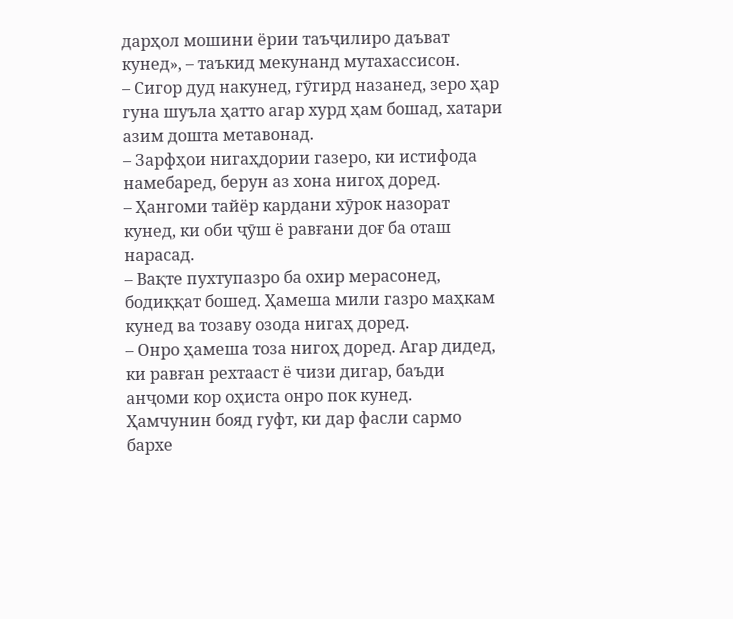дарҳол мошини ёрии таъҷилиро даъват кунед», – таъкид мекунанд мутахассисон.
– Сигор дуд накунед, гӯгирд назанед, зеро ҳар гуна шуъла ҳатто агар хурд ҳам бошад, хатари азим дошта метавонад.
– Зарфҳои нигаҳдории газеро, ки истифода намебаред, берун аз хона нигоҳ доред.
– Ҳангоми тайёр кардани хӯрок назорат кунед, ки оби ҷӯш ё равғани доғ ба оташ нарасад.
– Вақте пухтупазро ба охир мерасонед, бодиққат бошед. Ҳамеша мили газро маҳкам кунед ва тозаву озода нигаҳ доред.
– Онро ҳамеша тоза нигоҳ доред. Агар дидед, ки равған рехтааст ё чизи дигар, баъди анҷоми кор оҳиста онро пок кунед.
Ҳамчунин бояд гуфт, ки дар фасли сармо бархе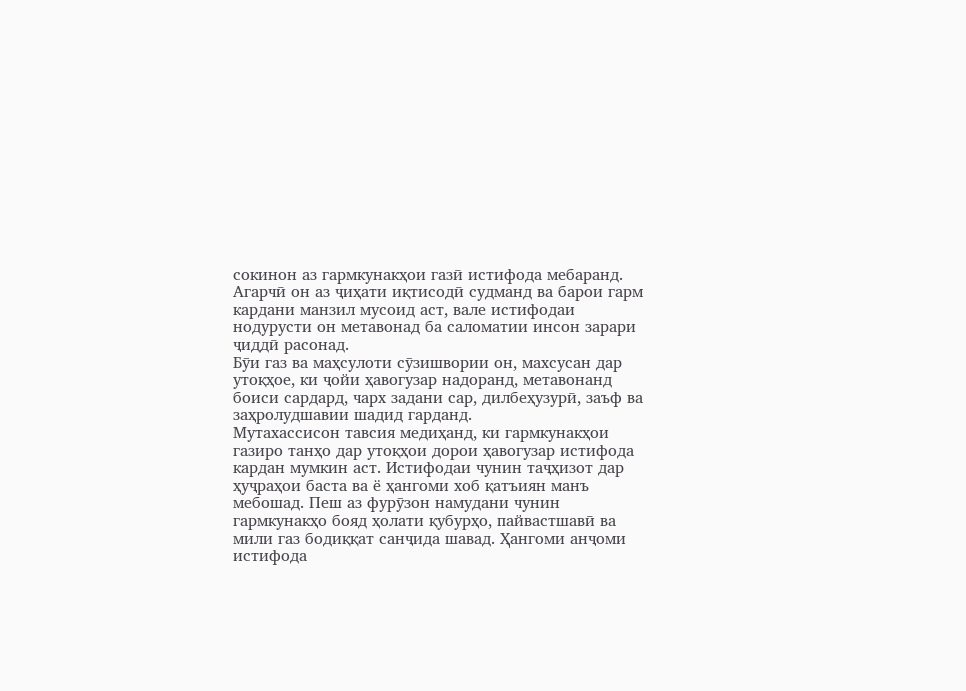сокинон аз гармкунакҳои газӣ истифода мебаранд. Агарчӣ он аз ҷиҳати иқтисодӣ судманд ва барои гарм кардани манзил мусоид аст, вале истифодаи нодурусти он метавонад ба саломатии инсон зарари ҷиддӣ расонад.
Бӯи газ ва маҳсулоти сӯзишвории он, махсусан дар утоқҳое, ки ҷойи ҳавогузар надоранд, метавонанд боиси сардард, чарх задани сар, дилбеҳузурӣ, заъф ва заҳролудшавии шадид гарданд.
Мутахассисон тавсия медиҳанд, ки гармкунакҳои газиро танҳо дар утоқҳои дорои ҳавогузар истифода кардан мумкин аст. Истифодаи чунин таҷҳизот дар ҳуҷраҳои баста ва ё ҳангоми хоб қатъиян манъ мебошад. Пеш аз фурӯзон намудани чунин гармкунакҳо бояд ҳолати қубурҳо, пайвастшавӣ ва мили газ бодиққат санҷида шавад. Ҳангоми анҷоми истифода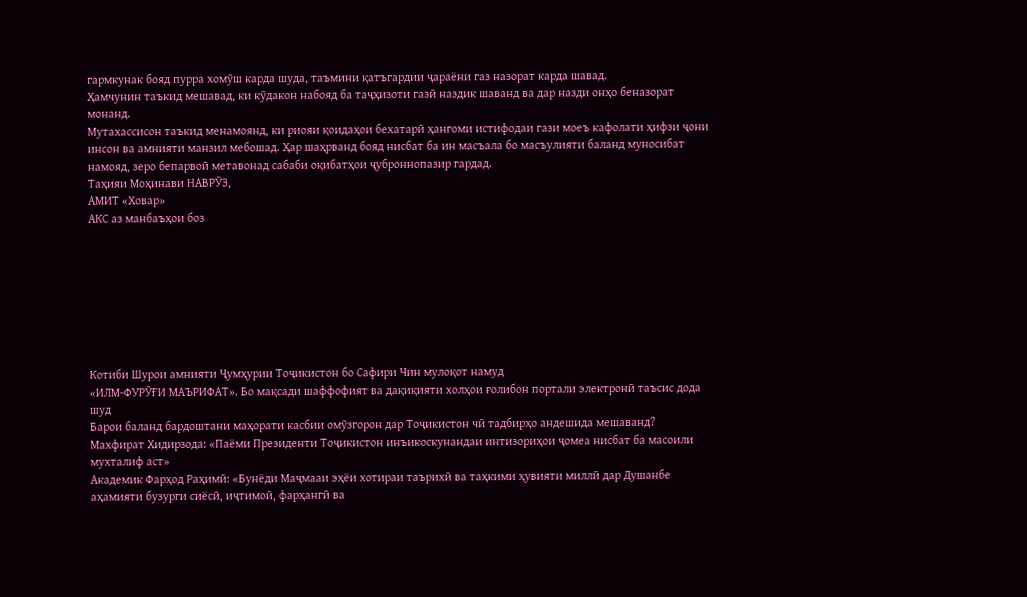гармкунак бояд пурра хомӯш карда шуда, таъмини қатъгардии ҷараёни газ назорат карда шавад.
Ҳамчунин таъкид мешавад, ки кӯдакон набояд ба таҷҳизоти газӣ наздик шаванд ва дар назди онҳо беназорат монанд.
Мутахассисон таъкид менамоянд, ки риояи қоидаҳои бехатарӣ ҳангоми истифодаи гази моеъ кафолати ҳифзи ҷони инсон ва амнияти манзил мебошад. Ҳар шаҳрванд бояд нисбат ба ин масъала бо масъулияти баланд муносибат намояд, зеро бепарвоӣ метавонад сабаби оқибатҳои ҷуброннопазир гардад.
Таҳияи Моҳинави НАВРӮЗ,
АМИТ «Ховар»
АКС аз манбаъҳои боз








Котиби Шурои амнияти Ҷумҳурии Тоҷикистон бо Сафири Чин мулоқот намуд
«ИЛМ-ФУРӮҒИ МАЪРИФАТ». Бо мақсади шаффофият ва дақиқияти холҳои ғолибон портали электронӣ таъсис дода шуд
Барои баланд бардоштани маҳорати касбии омӯзгорон дар Тоҷикистон чӣ тадбирҳо андешида мешаванд?
Махфират Хидирзода: «Паёми Президенти Тоҷикистон инъикоскунандаи интизориҳои ҷомеа нисбат ба масоили мухталиф аст»
Академик Фарҳод Раҳимӣ: «Бунёди Маҷмааи эҳёи хотираи таърихӣ ва таҳкими ҳувияти миллӣ дар Душанбе аҳамияти бузурги сиёсӣ, иҷтимоӣ, фарҳангӣ ва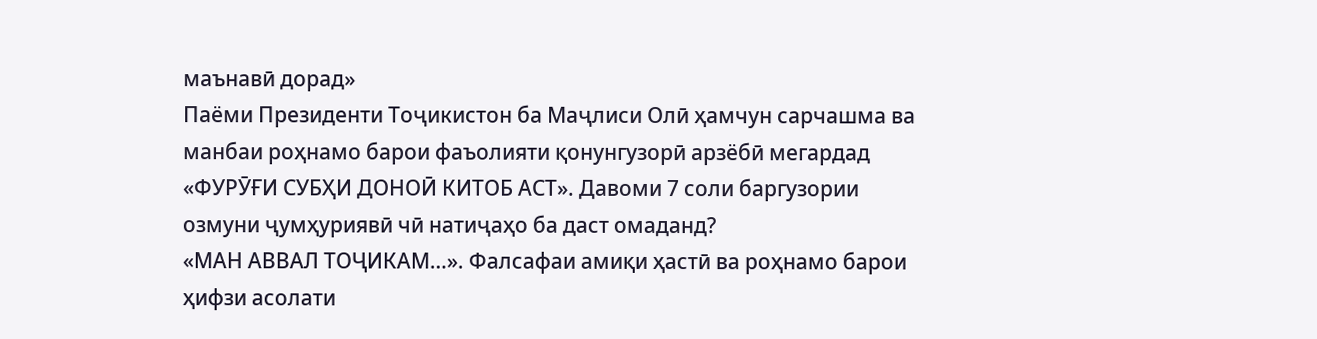маънавӣ дорад»
Паёми Президенти Тоҷикистон ба Маҷлиси Олӣ ҳамчун сарчашма ва манбаи роҳнамо барои фаъолияти қонунгузорӣ арзёбӣ мегардад
«ФУРӮҒИ СУБҲИ ДОНОӢ КИТОБ АСТ». Давоми 7 соли баргузории озмуни ҷумҳуриявӣ чӣ натиҷаҳо ба даст омаданд?
«МАН АВВАЛ ТОҶИКАМ…». Фалсафаи амиқи ҳастӣ ва роҳнамо барои ҳифзи асолати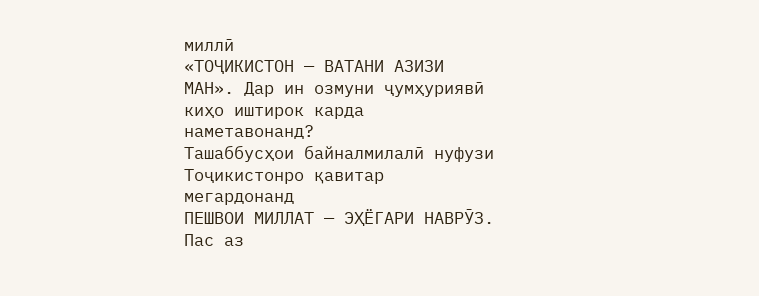миллӣ
«ТОҶИКИСТОН — ВАТАНИ АЗИЗИ МАН». Дар ин озмуни ҷумҳуриявӣ киҳо иштирок карда наметавонанд?
Ташаббусҳои байналмилалӣ нуфузи Тоҷикистонро қавитар мегардонанд
ПЕШВОИ МИЛЛАТ — ЭҲЁГАРИ НАВРӮЗ. Пас аз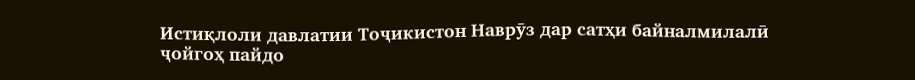Истиқлоли давлатии Тоҷикистон Наврӯз дар сатҳи байналмилалӣ ҷойгоҳ пайдо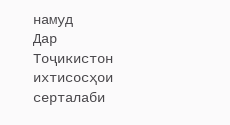намуд
Дар Тоҷикистон ихтисосҳои серталаби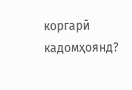коргарӣ кадомҳоянд?